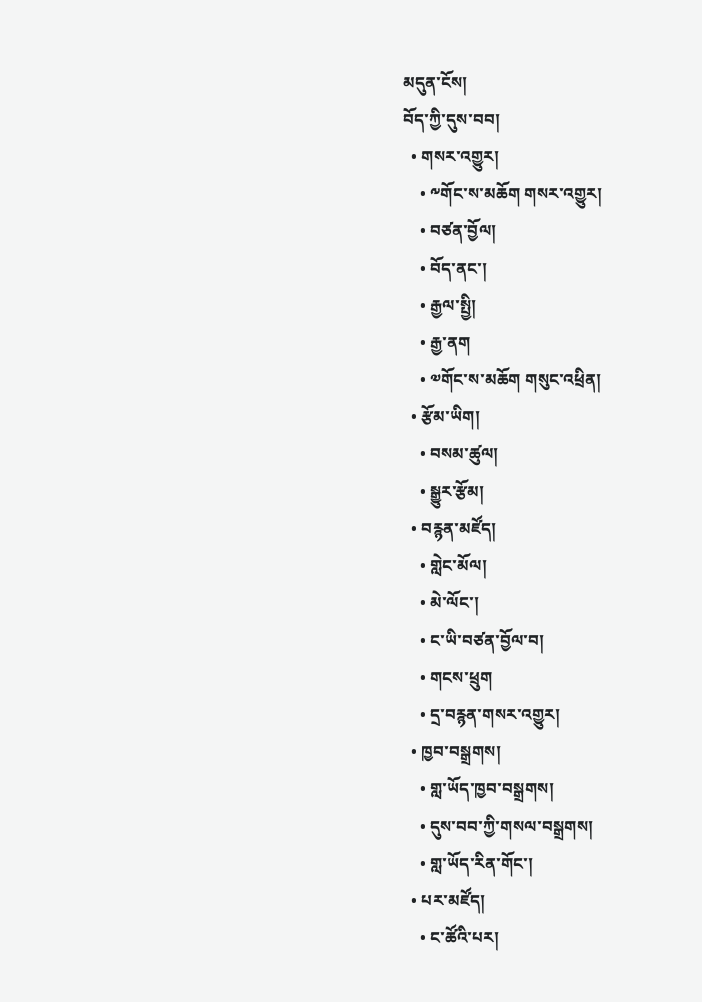མདུན་ངོས།
བོད་ཀྱི་དུས་བབ།
  • གསར་འགྱུར།
    • ༸གོང་ས་མཆོག གསར་འགྱུར།
    • བཙན་བྱོལ།
    • བོད་ནང་།
    • རྒྱལ་སྤྱི།
    • རྒྱ་ནག
    • ༧གོང་ས་མཆོག གསུང་འཕྲིན།
  • རྩོམ་ཡིག།
    • བསམ་ཚུལ།
    • སྒྱུར་རྩོམ།
  • བརྙན་མཛོད།
    • གླེང་མོལ།
    • མེ་ལོང་།
    • ང་ཡི་བཙན་བྱོལ་བ།
    • གངས་ཕྲུག
    • དྲ་བརྙན་གསར་འགྱུར།
  • ཁྱབ་བསྒྲགས།
    • གླ་ཡོད་ཁྱབ་བསྒྲགས།
    • དུས་བབ་ཀྱི་གསལ་བསྒྲགས།
    • གླ་ཡོད་རིན་གོང་།
  • པར་མཛོད།
    • ང་ཚོའི་པར།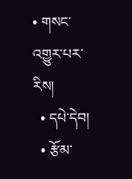• གསང་འགྱུར་པར་རིས།
  • དཔེ་དེབ།
  • རྩོམ་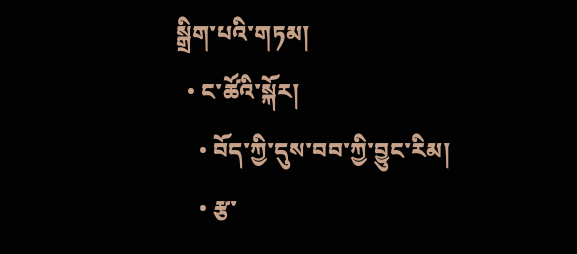སྒྲིག་པའི་གཏམ།
  • ང་ཚོའི་སྐོར།
    • བོད་ཀྱི་དུས་བབ་ཀྱི་བྱུང་རིམ།
    • རྩ་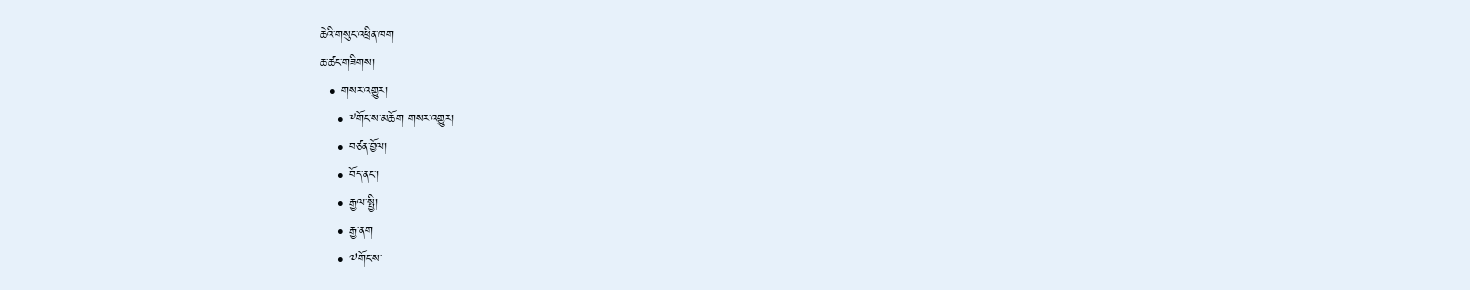ཆེའི་གསུང་འཕྲིན་ཁག
ཆ་ཚང་གཟིགས།
  • གསར་འགྱུར།
    • ༸གོང་ས་མཆོག གསར་འགྱུར།
    • བཙན་བྱོལ།
    • བོད་ནང་།
    • རྒྱལ་སྤྱི།
    • རྒྱ་ནག
    • ༧གོང་ས་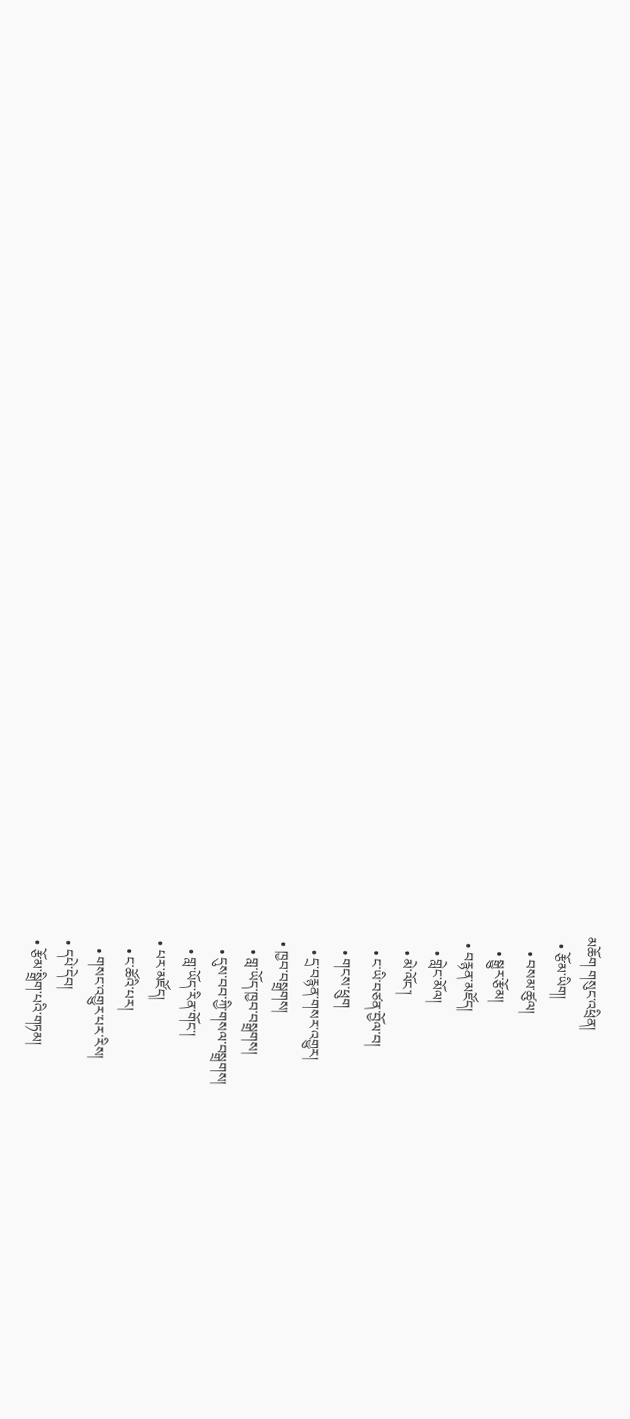མཆོག གསུང་འཕྲིན།
  • རྩོམ་ཡིག།
    • བསམ་ཚུལ།
    • སྒྱུར་རྩོམ།
  • བརྙན་མཛོད།
    • གླེང་མོལ།
    • མེ་ལོང་།
    • ང་ཡི་བཙན་བྱོལ་བ།
    • གངས་ཕྲུག
    • དྲ་བརྙན་གསར་འགྱུར།
  • ཁྱབ་བསྒྲགས།
    • གླ་ཡོད་ཁྱབ་བསྒྲགས།
    • དུས་བབ་ཀྱི་གསལ་བསྒྲགས།
    • གླ་ཡོད་རིན་གོང་།
  • པར་མཛོད།
    • ང་ཚོའི་པར།
    • གསང་འགྱུར་པར་རིས།
  • དཔེ་དེབ།
  • རྩོམ་སྒྲིག་པའི་གཏམ།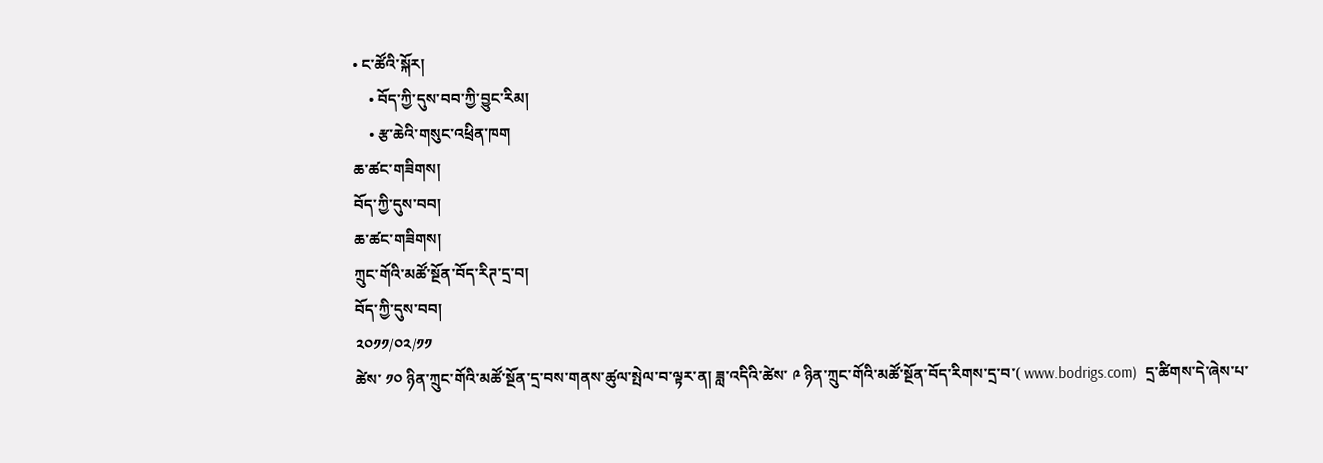• ང་ཚོའི་སྐོར།
    • བོད་ཀྱི་དུས་བབ་ཀྱི་བྱུང་རིམ།
    • རྩ་ཆེའི་གསུང་འཕྲིན་ཁག
ཆ་ཚང་གཟིགས།
བོད་ཀྱི་དུས་བབ།
ཆ་ཚང་གཟིགས།
ཀྲུང་གོའི་མཚོ་སྔོན་བོད་རིཊ་དྲ་བ།
བོད་ཀྱི་དུས་བབ།
༢༠༡༡/༠༢/༡༡
ཚེས་ ༡༠ ཉིན་ཀྲུང་གོའི་མཚོ་སྔོན་དྲ་བས་གནས་ཚུལ་སྤེལ་བ་ལྟར་ན། ཟླ་འདིའི་ཚེས་ ༩ ཉིན་ཀྲུང་གོའི་མཚོ་སྔོན་བོད་རིགས་དྲ་བ་( www.bodrigs.com)  དྲ་ཚིགས་དེ་ཞེས་པ་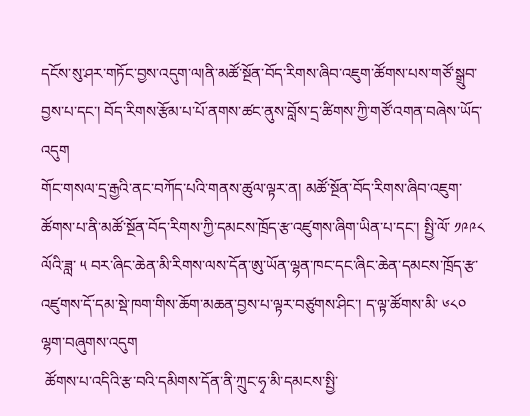དངོས་སུ་ཤར་གཏོང་བྱས་འདུག་ལ།ནི་མཚོ་སྔོན་བོད་རིགས་ཞིབ་འཇུག་ཚོགས་པས་གཙོ་སྒྲུབ་བྱས་པ་དང་། བོད་རིགས་རྩོམ་པ་པོ་ནགས་ཚང་ནུས་བློས་དྲ་ཚིགས་ཀྱི་གཙོ་འགན་བཞེས་ཡོད་འདུག
གོང་གསལ་དྲ་རྒྱའི་ནང་བཀོད་པའི་གནས་ཚུལ་ལྟར་ན། མཚོ་སྔོན་བོད་རིགས་ཞིབ་འཇུག་ཚོགས་པ་ནི་མཚོ་སྔོན་བོད་རིགས་ཀྱི་དམངས་ཁྲོད་རྩ་འཛུགས་ཞིག་ཡིན་པ་དང་། སྤྱི་ལོ་ ༡༩༩༨ ལོའི་ཟླ་ ༥ བར་ཞིང་ཆེན་མི་རིགས་ལས་དོན་ཨུ་ཡོན་ལྷན་ཁང་དང་ཞིང་ཆེན་དམངས་ཁྲོད་རྩ་འཛུགས་དོ་དམ་སྡེ་ཁག་གིས་ཆོག་མཆན་བྱས་པ་ལྟར་བཙུགས་ཤིང་། ད་ལྟ་ཚོགས་མི་ ༦༨༠ ལྷག་བཞུགས་འདུག
 ཚོགས་པ་འདིའི་རྩ་བའི་དམིགས་དོན་ནི་ཀྲུང་ཧྭ་མི་དམངས་སྤྱི་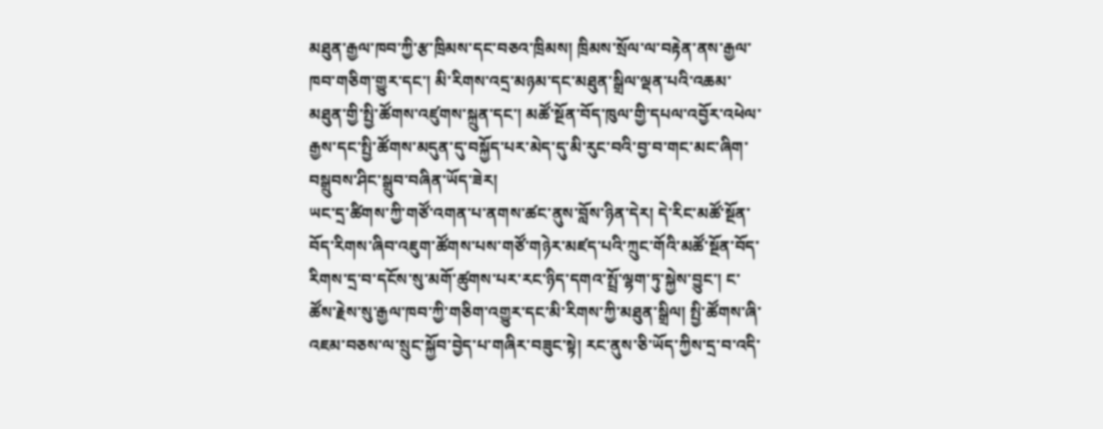མཐུན་རྒྱལ་ཁབ་ཀྱི་རྩ་ཁྲིམས་དང་བཅའ་ཁྲིམས། ཁྲིམས་སྲོལ་ལ་བརྟེན་ནས་རྒྱལ་ཁབ་གཅིག་གྱུར་དང་། མི་རིགས་འདྲ་མཉམ་དང་མཐུན་སྒྲིལ་ལྡན་པའི་འཆམ་མཐུན་གྱི་སྤྱི་ཚོགས་འཛུགས་སྐྲུན་དང་། མཚོ་སྔོན་བོད་ཁུལ་གྱི་དཔལ་འབྱོར་འཕེལ་རྒྱས་དང་སྤྱི་ཚོགས་མདུན་དུ་བསྐྱོད་པར་མེད་དུ་མི་རུང་བའི་བྱ་བ་གང་མང་ཞིག་བསྒྲུབས་ཤིང་སྒྲུབ་བཞིན་ཡོད་ཟེར།
ཡང་དྲ་ཚིགས་ཀྱི་གཙོ་འགན་པ་ནགས་ཚང་ནུས་བློས་ཉིན་དེར། དེ་རིང་མཚོ་སྔོན་བོད་རིགས་ཞིབ་འཇུག་ཚོགས་པས་གཙོ་གཉེར་མཛད་པའི་ཀྲུང་གོའི་མཚོ་སྔོན་བོད་རིགས་དྲ་བ་དངོས་སུ་མགོ་ཚུགས་པར་རང་ཉིད་དགའ་སྤྲོ་ལྷག་ཏུ་སྐྱེས་བྱུང་། ང་ཚོས་རྗེས་སུ་རྒྱལ་ཁབ་ཀྱི་གཅིག་འགྱུར་དང་མི་རིགས་ཀྱི་མཐུན་སྒྲིལ། སྤྱི་ཚོགས་ཞི་འཇམ་བཅས་ལ་སྲུང་སྐྱོབ་བྱེད་པ་གཞིར་བཟུང་སྟེ། རང་ནུས་ཅི་ཡོད་ཀྱིས་དྲ་བ་འདི་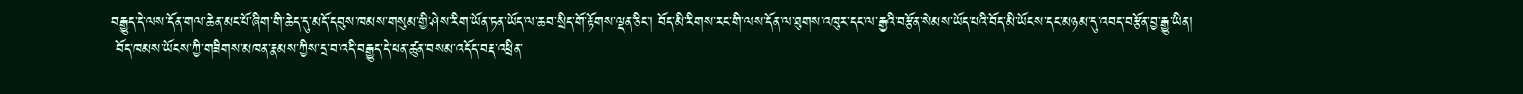བརྒྱུད་དེ་ལས་དོན་གལ་ཆེན་མང་པོ་ཞིག་གི་ཆེད་དུ་མདོ་དབུས་ཁམས་གསུམ་གྱི་ཤེས་རིག་ཡོན་ཏན་ཡོད་ལ་ཆབ་སྲིད་གོ་རྟོགས་ལྡན་ཅིང་། བོད་མི་རིགས་རང་གི་ལས་དོན་ལ་ཐུགས་འཁུར་དང་ལ་རྒྱའི་བརྩོན་སེམས་ཡོད་པའི་བོད་མི་ཡོངས་དང་མཉམ་དུ་འབད་བརྩོན་བྱ་རྒྱུ་ཡིན།
 བོད་ཁམས་ཡོངས་ཀྱི་གཟིགས་མཁན་རྣམས་ཀྱིས་དྲ་བ་འདི་བརྒྱུད་དེ་ཕན་ཚུན་བསམ་འདོད་བརྡ་འཕྲིན་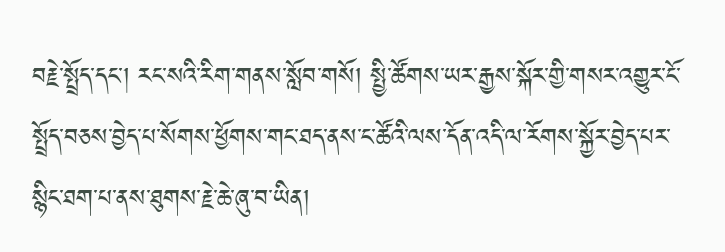བརྗེ་སྤྲོད་དང་། རང་སའི་རིག་གནས་སློབ་གསོ། སྤྱི་ཚོགས་ཡར་རྒྱས་སྐོར་གྱི་གསར་འགྱུར་ངོ་སྤྲོད་བཅས་བྱེད་པ་སོགས་ཕྱོགས་གང་ཐད་ནས་ང་ཚོའི་ལས་དོན་འདི་ལ་རོགས་སྐྱོར་བྱེད་པར་སྙིང་ཐག་པ་ནས་ཐུགས་རྗེ་ཆེ་ཞུ་བ་ཡིན།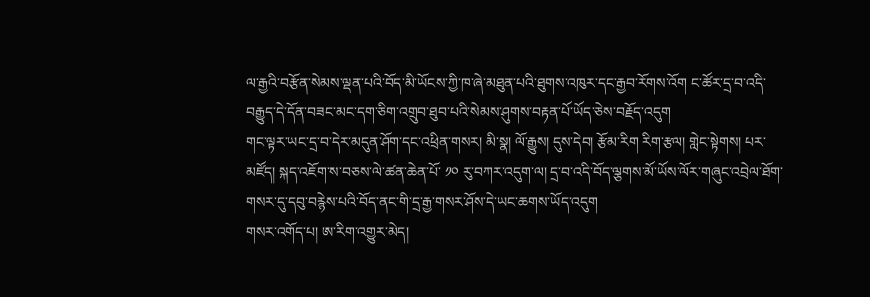ལ་རྒྱའི་བརྩོན་སེམས་ལྡན་པའི་བོད་མི་ཡོངས་ཀྱི་ཁ་ཞེ་མཐུན་པའི་ཐུགས་འཁུར་དང་རྒྱབ་རོགས་འོག ང་ཚོར་དྲ་བ་འདི་བརྒྱུད་དེ་དོན་བཟང་མང་དག་ཅིག་འགྲུབ་ཐུབ་པའི་སེམས་ཤུགས་བརྟན་པོ་ཡོད་ཅེས་བརྗོད་འདུག
གང་ལྟར་ཡང་དྲ་བ་དེར་མདུན་ཤོག་དང་འཕྲིན་གསར། མི་སྣ། ལོ་རྒྱུས། དུས་དེབ། རྩོམ་རིག རིག་རྩལ། གླེང་སྟེགས། པར་མཛོད། སྐད་འཇོག་ས་བཅས་ལེ་ཚན་ཆེན་པོ་ ༡༠ རུ་བཀར་འདུག་ལ། དྲ་བ་འདི་བོད་ལྕགས་མོ་ཡོས་ལོར་གཞུང་འབྲེལ་ཐོག་གསར་དུ་དབུ་བརྙེས་པའི་བོད་ནང་གི་དྲ་རྒྱ་གསར་ཤོས་དེ་ཡང་ཆགས་ཡོད་འདུག
གསར་འགོད་པ། ཨ་རིག་འགྱུར་མེད།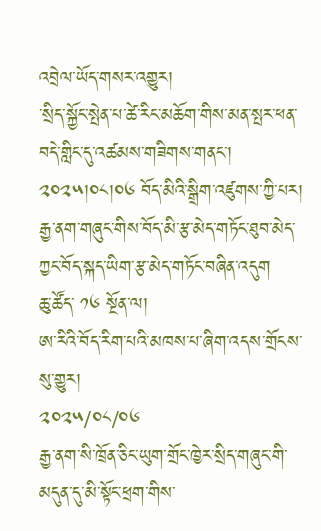འབྲེལ་ཡོད་གསར་འགྱུར།
་སྲིད་སྐྱོང་སྤེན་པ་ཚེ་རིང་མཆོག་གིས་མན་སྤར་ཕན་བདེ་གླིང་དུ་འཚམས་གཟིགས་གནང་། ༢༠༢༥།༠༨།༠༦ བོད་མིའི་སྒྲིག་འཛུགས་ཀྱི་པར།
རྒྱ་ནག་གཞུང་གིས་བོད་མི་རྩ་མེད་གཏོང་ཐུབ་མེད་ཀྱང་བོད་སྐད་ཡིག་རྩ་མེད་གཏོང་བཞིན་འདུག
ཆུ་ཚོད་ ༡༦ སྔོན་ལ།
ཨ་རིའི་བོད་རིག་པའི་མཁས་པ་ཞིག་འདས་གྲོངས་སུ་གྱུར།
༢༠༢༥/༠༨/༠༦
རྒྱ་ནག་སི་ཁྲོན་ཅིང་ཡུག་གྲོང་ཁྱེར་སྲིད་གཞུང་གི་མདུན་དུ་མི་སྟོང་ཕྲག་གིས་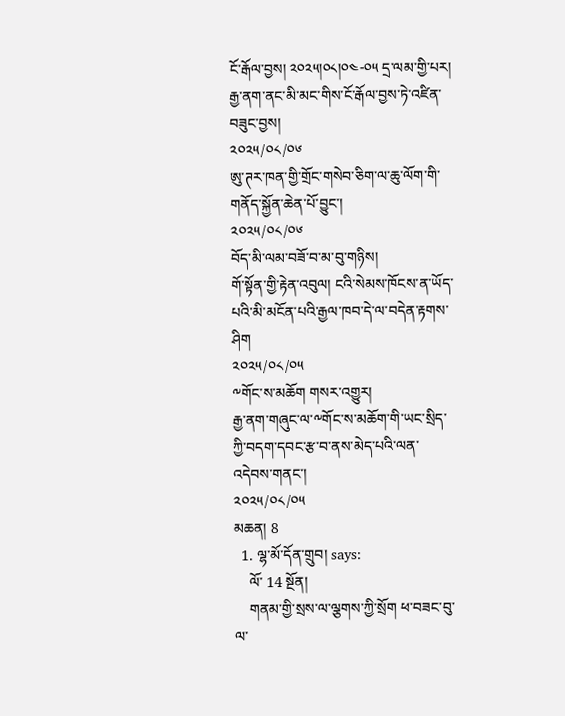ངོ་རྒོལ་བྱས། ༢༠༢༥།༠༨།༠༤-༠༥ དྲ་ལམ་གྱི་པར།
རྒྱ་ནག་ནང་མི་མང་གིས་ངོ་རྒོལ་བྱས་ཏེ་འཛིན་བཟུང་བྱས།
༢༠༢༥/༠༨/༠༦
ཨུ་ཊར་ཁན་གྱི་གྲོང་གསེབ་ཅིག་ལ་ཆུ་ལོག་གི་གནོད་སྐྱོན་ཆེན་པོ་བྱུང་།
༢༠༢༥/༠༨/༠༦
བོད་མི་ལམ་བཟོ་བ་མ་བུ་གཉིས།
གོ་སྟོན་གྱི་རྟེན་འབུལ། ངའི་སེམས་ཁོངས་ན་ཡོད་པའི་མི་མངོན་པའི་རྒྱལ་ཁབ་དེ་ལ་བདེན་རྟགས་ཤིག
༢༠༢༥/༠༨/༠༥
༸གོང་ས་མཆོག གསར་འགྱུར།
རྒྱ་ནག་གཞུང་ལ་༸གོང་ས་མཆོག་གི་ཡང་སྲིད་ཀྱི་བདག་དབང་རྩ་བ་ནས་མེད་པའི་ལན་འདེབས་གནང་།
༢༠༢༥/༠༨/༠༥
མཆན། 8
  1. ལྷ་མོ་དོན་གྲུབ། says:
    ལོ་ 14 སྔོན།
    གནམ་གྱི་སྲས་ལ་ལྕགས་ཀྱི་སྲོག ཕ་བཟང་བུ་ལ་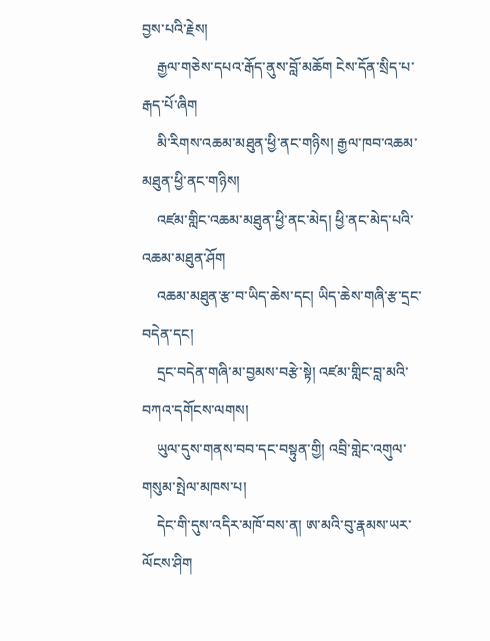བྱས་པའི་རྗེས།
    རྒྱལ་གཅེས་དཔའ་རྒོད་ནུས་བློ་མཆོག ངེས་དོན་སྲིད་པ་རྒད་པོ་ཞིག
    མི་རིགས་འཆམ་མཐུན་ཕྱི་ནང་གཉིས། རྒྱལ་ཁབ་འཆམ་མཐུན་ཕྱི་ནང་གཉིས།
    འཛམ་གླིང་འཆམ་མཐུན་ཕྱི་ནང་མེད། ཕྱི་ནང་མེད་པའི་འཆམ་མཐུན་ཤོག
    འཆམ་མཐུན་རྩ་བ་ཡིད་ཆེས་དང། ཡིད་ཆེས་གཞི་རྩ་དྲང་བདེན་དང།
    དྲང་བདེན་གཞི་མ་བྱམས་བརྩེ་སྟེ། འཛམ་གླིང་བླ་མའི་བཀའ་དགོངས་ལགས།
    ཡུལ་དུས་གནས་བབ་དང་བསྟུན་གྱི། འབྲི་གླེང་འགུལ་གསུམ་སྤེལ་མཁས་པ།
    དེང་གི་དུས་འདིར་མཁོ་བས་ན། ཨ་མའི་བུ་རྣམས་ཡར་ལོངས་ཤིག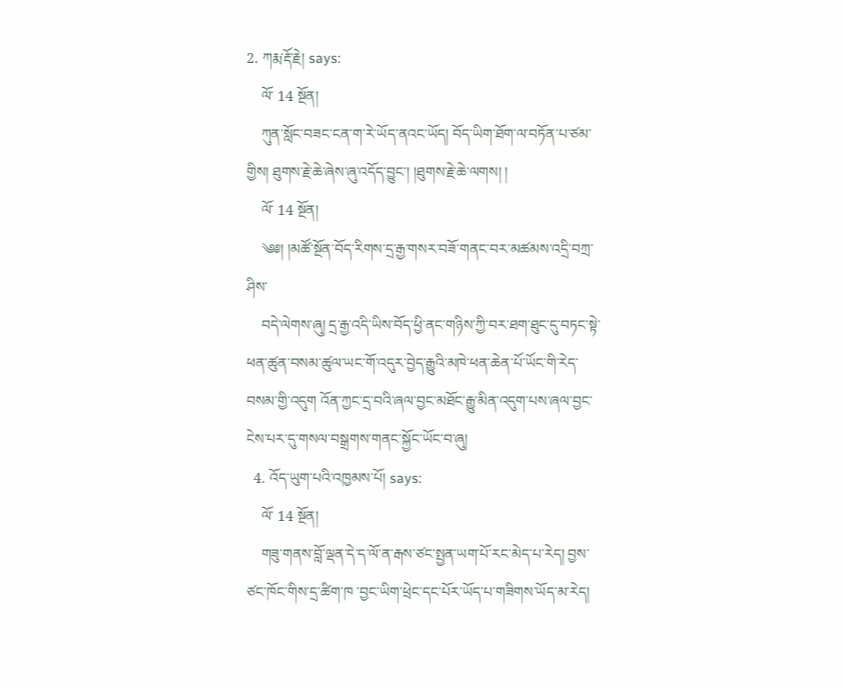2. ཀརྨ་རྡོ་རྗེ། says:
    ལོ་ 14 སྔོན།
    ཀུན་སློང་བཟང་ངན་ག་རེ་ཡོད་ནའང་ཡོད། བོད་ཡིག་ཐོག་ལ་བཏོན་པ་ཙམ་གྱིས། ཐུགས་རྗེ་ཆེ་ཞེས་ཞུ་འདོད་བྱུང་། །ཐུགས་རྗེ་ཆེ་ལགས། །
    ལོ་ 14 སྔོན།
    ༄༅། །མཚོ་སྔོན་བོད་རིགས་དྲ་རྒྱ་གསར་བཟོ་གནང་བར་མཚམས་འདྲི་བཀྲ་ཤིས་
    བདེ་ལེགས་ཞུ། དྲ་རྒྱ་འདི་ཡིས་བོད་ཕྱི་ནང་གཉིས་ཀྱི་བར་ཐག་ཐུང་དུ་བཏང་སྟེ་ཕན་ཚུན་བསམ་ཚུལ་ཡང་གོ་འདུར་བྱེད་རྒྱུའི་མཁེ་ཕན་ཆེན་པོ་ཡོང་གི་རེད་བསམ་གྱི་འདུག འོན་ཀྱང་དྲ་བའི་ཞལ་བྱང་མཐོང་རྒྱུ་མིན་འདུག་པས་ཞལ་བྱང་ངེས་པར་དུ་གསལ་བསྒྲགས་གནང་སྐྱོང་ཡོང་བ་ཞུ།
  4. འོད་ཡུག་པའི་འཁྱམས་པོ། says:
    ལོ་ 14 སྔོན།
    གཟུ་གནས་བློ་ལྡན་དེ་ད་ལོ་ན་རྒས་ཙང་སྤྱན་ཡག་པོ་རང་མེད་པ་རེད། བྱས་ཙང་ཁོང་གིས་དྲ་ཚིག་ཁ ་བྱང་ཡིག་ཕྲེང་དང་པོར་ཡོད་པ་གཟིགས་ཡོད་མ་རེད།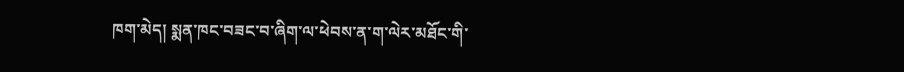ཁག་མེད། སྨན་ཁང་བཟང་བ་ཞིག་ལ་ཕེབས་ན་ག་ལེར་མཐོང་གི་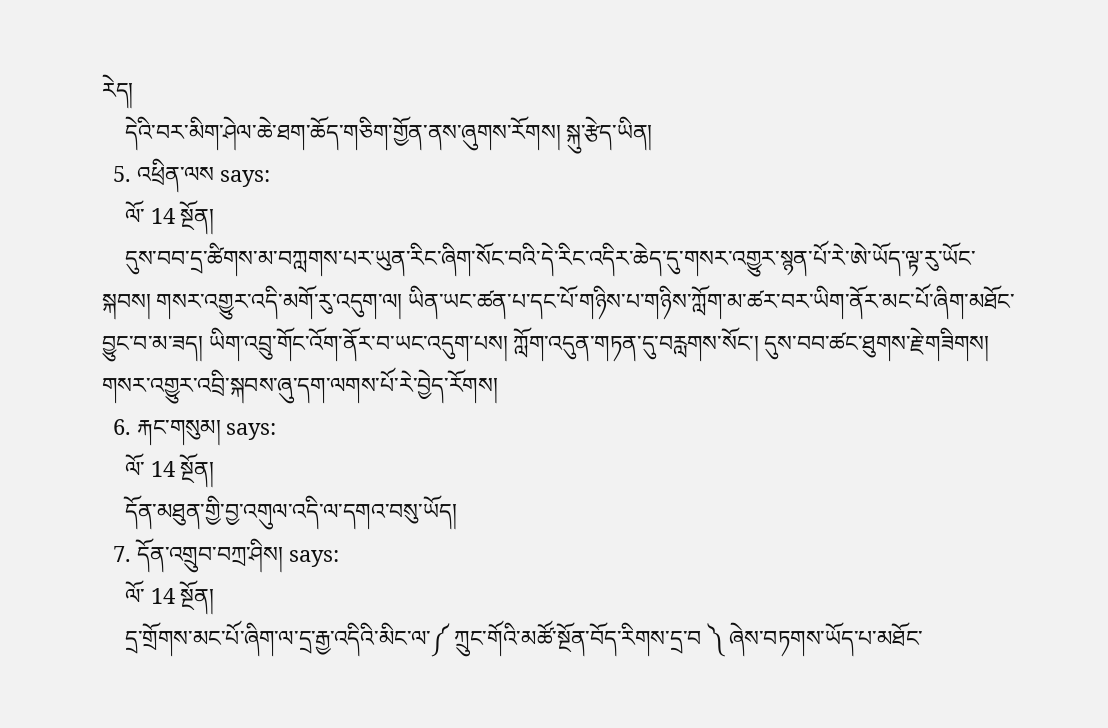རེད།
    དེའི་བར་མིག་ཤེལ་ཆེ་ཐག་ཆོད་གཅིག་གྱོན་ནས་ཞུགས་རོགས། སྐུ་རྩེད་ཡིན།
  5. འཕྲིན་ལས says:
    ལོ་ 14 སྔོན།
    དུས་བབ་དྲ་ཚིགས་མ་བཀླགས་པར་ཡུན་རིང་ཞིག་སོང་བའི་དེ་རིང་འདིར་ཆེད་དུ་གསར་འགྱུར་སྙན་པོ་རེ་ཨེ་ཡོད་ལྟ་རུ་ཡོང་སྐབས། གསར་འགྱུར་འདི་མགོ་རུ་འདུག་ལ། ཡིན་ཡང་ཚན་པ་དང་པོ་གཉིས་པ་གཉིས་ཀློག་མ་ཚར་བར་ཡིག་ནོར་མང་པོ་ཞིག་མཐོང་བྱུང་བ་མ་ཟད། ཡིག་འབྲུ་གོང་འོག་ནོར་བ་ཡང་འདུག་པས། ཀློག་འདུན་གཏན་དུ་བརླགས་སོང་། དུས་བབ་ཚང་ཐུགས་རྗེ་གཟིགས། གསར་འགྱུར་འབྲི་སྐབས་ཞུ་དག་ལགས་པོ་རེ་བྱེད་རོགས།
  6. རྐང་གསུམ། says:
    ལོ་ 14 སྔོན།
    དོན་མཐུན་གྱི་བྱ་འགུལ་འདི་ལ་དགའ་བསུ་ཡོད།
  7. དོན་འགྲུབ་བཀྲ་ཤིས། says:
    ལོ་ 14 སྔོན།
    དྲ་གྲོགས་མང་པོ་ཞིག་ལ་དྲ་རྒྱ་འདིའི་མིང་ལ་༼ ཀྲུང་གོའི་མཚོ་སྔོན་བོད་རིགས་དྲ་བ ༽ ཞེས་བཏགས་ཡོད་པ་མཐོང་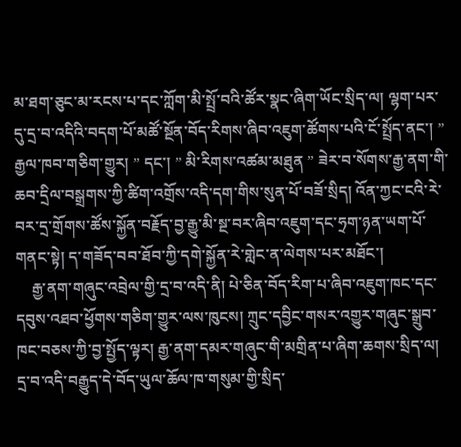མ་ཐག་ཅུང་མ་རངས་པ་དང་ཀློག་མི་སྤྲོ་བའི་ཚོར་སྣང་ཞིག་ཡོང་སྲིད་ལ། ལྷག་པར་དུ་དྲ་བ་འདིའི་བདག་པོ་མཚོ་སྔོན་བོད་རིགས་ཞིབ་འཇུག་ཚོགས་པའི་ངོ་སྤྲོད་ནང་། ” རྒྱལ་ཁབ་གཅིག་གྱུར། ” དང་། ” མི་རིགས་འཚམ་མཐུན ” ཟེར་བ་སོགས་རྒྱ་ནག་གི་ཆབ་དྲིལ་བསྒྲགས་ཀྱི་ཚིག་འགྲོས་འདི་དག་གིས་སུན་པོ་བཟོ་སྲིད། འོན་ཀྱང་ངའི་རེ་བར་དྲ་གྲོགས་ཚོས་སྐྱོན་བརྗོད་བྱ་རྒྱུ་མི་སྔ་བར་ཞིབ་འཇུག་དང་ཧྲག་ཉན་ཡག་པོ་གནང་སྟེ། ད་གཟོད་བབ་ཐོབ་ཀྱི་དགེ་སྐྱོན་རེ་གླེང་ན་ལེགས་པར་མཐོང་།
    རྒྱ་ནག་གཞུང་འབྲེལ་གྱི་དྲ་བ་འདི་ནི། པེ་ཅིན་བོད་རིག་པ་ཞིབ་འཇུག་ཁང་དང་དབུས་འཐབ་ཕྱོགས་གཅིག་གྱུར་ལས་ཁུངས། ཀྲུང་དབྱིང་གསར་འགྱུར་གཞུང་སྒྲུབ་ཁང་བཅས་ཀྱི་བྱ་སྤྱོད་ལྟར། རྒྱ་ནག་དམར་གཞུང་གི་མགྲིན་པ་ཞིག་ཆགས་སྲིད་ལ། དྲ་བ་འདི་བརྒྱུད་དེ་བོད་ཡུལ་ཆོལ་ཁ་གསུམ་གྱི་སྲིད་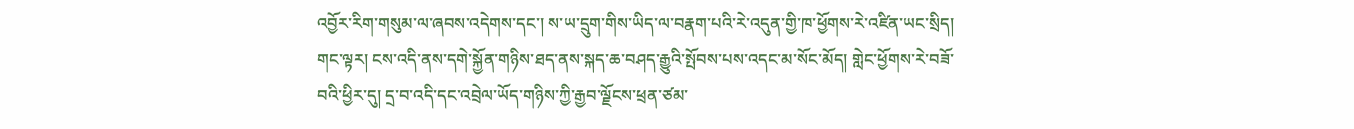འབྱོར་རིག་གསུམ་ལ་ཞབས་འདེགས་དང་། ས་ཡ་དྲུག་གིས་ཡིད་ལ་བརྣག་པའི་རེ་འདུན་གྱི་ཁ་ཕྱོགས་རེ་འཛིན་ཡང་སྲིད། གང་ལྟར། ངས་འདི་ནས་དགེ་སྐྱོན་གཉིས་ཐད་ནས་སྐད་ཆ་བཤད་རྒྱུའི་སྤོབས་པས་འདང་མ་སོང་མོད། གླེང་ཕྱོགས་རེ་བཟོ་བའི་ཕྱིར་དུ། དྲ་བ་འདི་དང་འབྲེལ་ཡོད་གཉིས་ཀྱི་རྒྱབ་ལྗོངས་ཕྲན་ཙམ་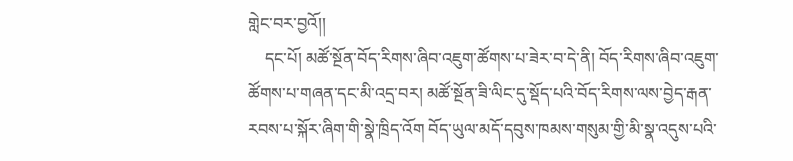གླེང་བར་བྱའོ།།
    དང་པོ། མཚོ་སྔོན་བོད་རིགས་ཞིབ་འཇུག་ཚོགས་པ་ཟེར་བ་དེ་ནི། བོད་རིགས་ཞིབ་འཇུག་ཚོགས་པ་གཞན་དང་མི་འདྲ་བར། མཚོ་སྔོན་ཟི་ལིང་དུ་སྡོད་པའི་བོད་རིགས་ལས་བྱེད་རྒན་རབས་པ་སྐོར་ཞིག་གི་སྣེ་ཁྲིད་འོག བོད་ཡུལ་མདོ་དབུས་ཁམས་གསུམ་གྱི་མི་སྣ་འདུས་པའི་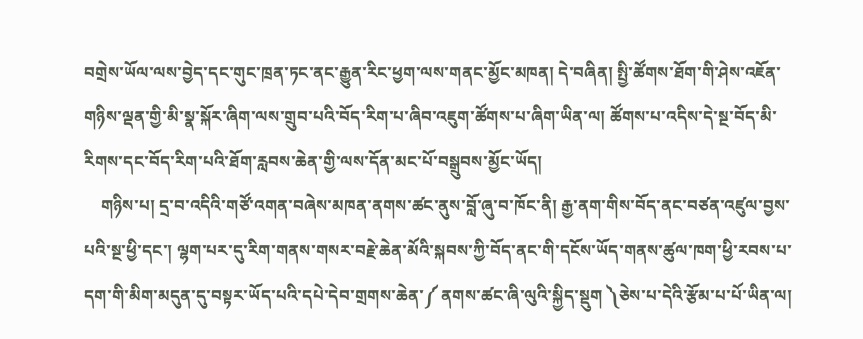བགྲེས་ཡོལ་ལས་བྱེད་དང་གུང་ཁྲན་ཏང་ནང་རྒྱུན་རིང་ཕྱག་ལས་གནང་མྱོང་མཁན། དེ་བཞིན། སྤྱི་ཚོགས་ཐོག་གི་ཤེས་འཇོན་གཉིས་ལྡན་གྱི་མི་སྣ་སྐོར་ཞིག་ལས་གྲུབ་པའི་བོད་རིག་པ་ཞིབ་འཇུག་ཚོགས་པ་ཞིག་ཡིན་ལ། ཚོགས་པ་འདིས་དེ་སྔ་བོད་མི་རིགས་དང་བོད་རིག་པའི་ཐོག་རླབས་ཆེན་གྱི་ལས་དོན་མང་པོ་བསྒྲུབས་མྱོང་ཡོད།
    གཉིས་པ། དྲ་བ་འདིའི་གཙོ་འགན་བཞེས་མཁན་ནགས་ཚང་ནུས་བློ་ཞུ་བ་ཁོང་ནི། རྒྱ་ནག་གིས་བོད་ནང་བཙན་འཛུལ་བྱས་པའི་སྔ་ཕྱི་དང་། ལྷག་པར་དུ་རིག་གནས་གསར་བརྗེ་ཆེན་མོའི་སྐབས་ཀྱི་བོད་ནང་གི་དངོས་ཡོད་གནས་ཚུལ་ཁག་ཕྱི་རབས་པ་དག་གི་མིག་མདུན་དུ་བསྟར་ཡོད་པའི་དཔེ་དེབ་གྲགས་ཆེན་༼ ནགས་ཚང་ཞི་ལུའི་སྐྱིད་སྡུག ༽ཅེས་པ་དེའི་རྩོམ་པ་པོ་ཡིན་ལ།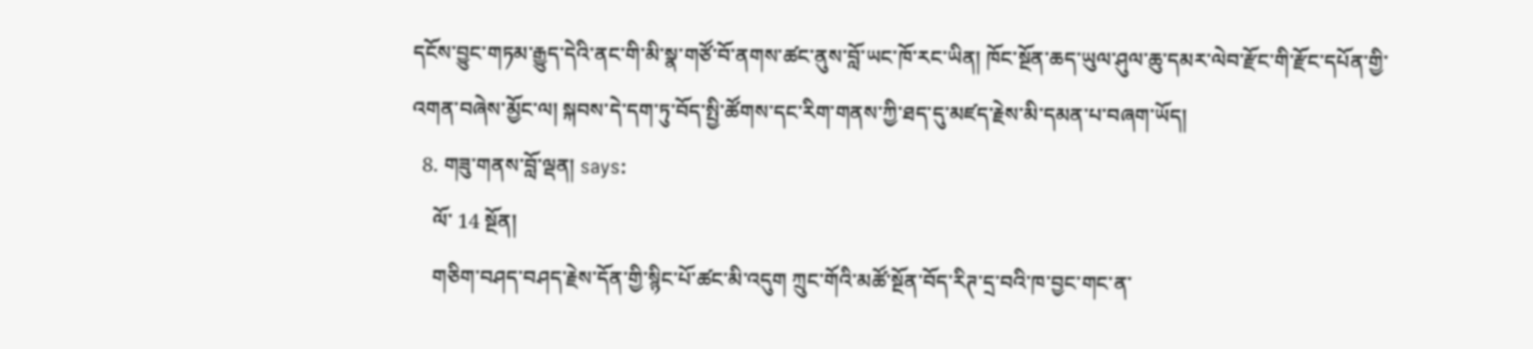དངོས་བྱུང་གཏམ་རྒྱུད་དེའི་ནང་གི་མི་སྣ་གཙོ་བོ་ནགས་ཚང་ནུས་བློ་ཡང་ཁོ་རང་ཡིན། ཁོང་སྔོན་ཆད་ཡུལ་ཤུལ་ཆུ་དམར་ལེབ་རྫོང་གི་རྫོང་དཔོན་གྱི་འགན་བཞེས་མྱོང་ལ། སྐབས་དེ་དག་ཏུ་བོད་སྤྱི་ཚོགས་དང་རིག་གནས་ཀྱི་ཐད་དུ་མཛད་རྗེས་མི་དམན་པ་བཞག་ཡོད།
  8. གཟུ་གནས་བློ་ལྡན། says:
    ལོ་ 14 སྔོན།
    གཅིག་བཤད་བཤད་རྗེས་དོན་གྱི་སྙིང་པོ་ཚང་མི་འདུག ཀྲུང་གོའི་མཚོ་སྔོན་བོད་རིཊ་དྲ་བའི་ཁ་བྱང་གང་ན་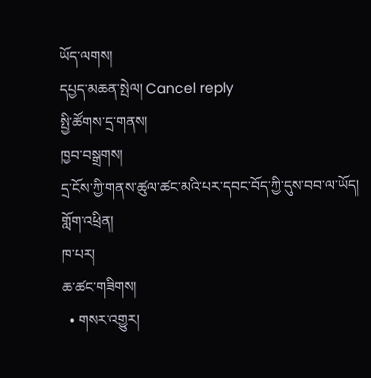ཡོད་ལགས།
དཔྱད་མཆན་སྤེལ། Cancel reply
སྤྱི་ཚོགས་དྲ་གནས།
ཁྱབ་བསྒྲགས།
དྲ་ངོས་ཀྱི་གནས་ཚུལ་ཚང་མའི་པར་དབང་བོད་ཀྱི་དུས་བབ་ལ་ཡོད།
གློག་འཕྲིན།
ཁ་པར།
ཆ་ཚང་གཟིགས།
  • གསར་འགྱུར།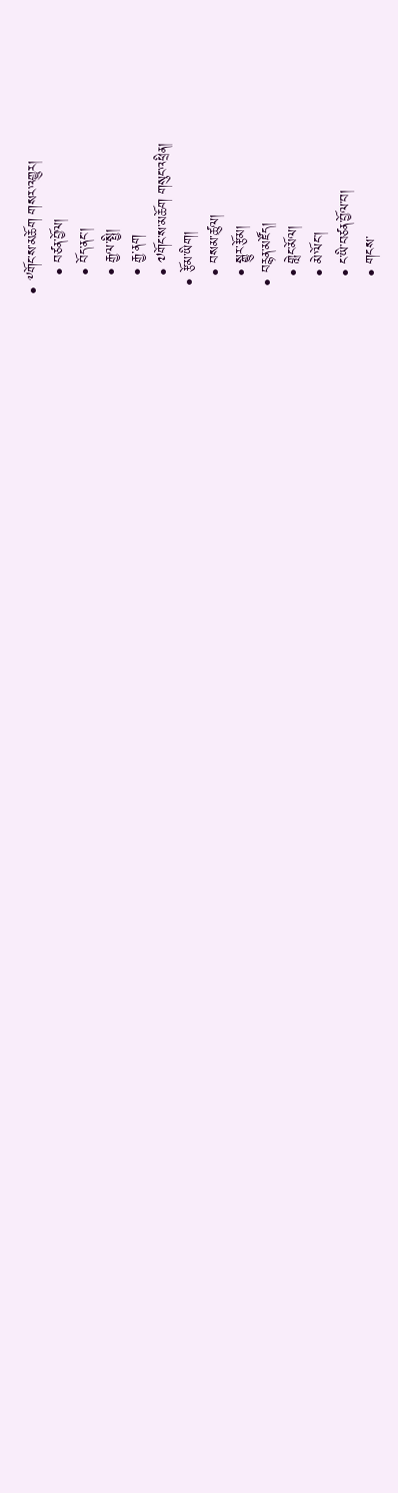• ༸གོང་ས་མཆོག གསར་འགྱུར།
    • བཙན་བྱོལ།
    • བོད་ནང་།
    • རྒྱལ་སྤྱི།
    • རྒྱ་ནག
    • ༧གོང་ས་མཆོག གསུང་འཕྲིན།
  • རྩོམ་ཡིག།
    • བསམ་ཚུལ།
    • སྒྱུར་རྩོམ།
  • བརྙན་མཛོད།
    • གླེང་མོལ།
    • མེ་ལོང་།
    • ང་ཡི་བཙན་བྱོལ་བ།
    • གངས་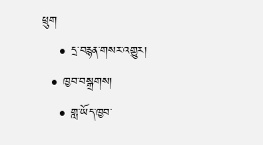ཕྲུག
    • དྲ་བརྙན་གསར་འགྱུར།
  • ཁྱབ་བསྒྲགས།
    • གླ་ཡོད་ཁྱབ་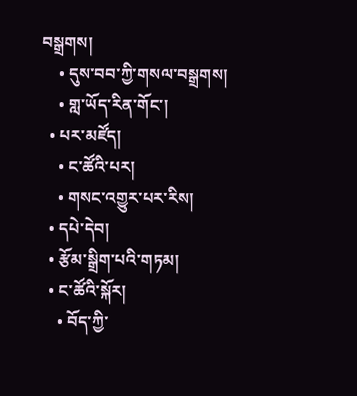བསྒྲགས།
    • དུས་བབ་ཀྱི་གསལ་བསྒྲགས།
    • གླ་ཡོད་རིན་གོང་།
  • པར་མཛོད།
    • ང་ཚོའི་པར།
    • གསང་འགྱུར་པར་རིས།
  • དཔེ་དེབ།
  • རྩོམ་སྒྲིག་པའི་གཏམ།
  • ང་ཚོའི་སྐོར།
    • བོད་ཀྱི་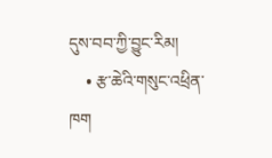དུས་བབ་ཀྱི་བྱུང་རིམ།
    • རྩ་ཆེའི་གསུང་འཕྲིན་ཁག